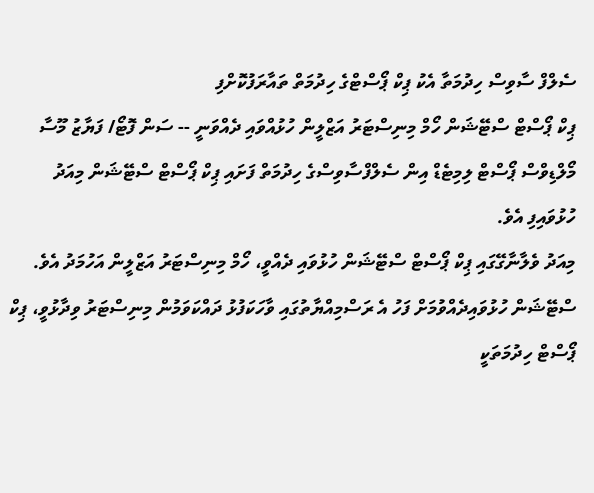ސެލްފް ސާވިސް ހިދުމަތާ އެކު ޕިކް ޕޯސްޓްގެ ހިދުމަތް ތައާރަފުކޮށްފި
ޕިކް ޕޯސްޓް ސްޓޭޝަން ހޯމް މިނިސްޓަރު އަޒްލީން ހުޅުއްވައި ދެއްވަނީ -- ސަން ފޮޓޯ/ ފަޔާޒު މޫސާ
މޯލްޑިވްސް ޕޯސްޓް ލިމިޓެޑް އިން ސެލްފްސާވިސްގެ ހިދުމަތް ފަށައި ޕިކް ޕޯސްޓް ސްޓޭޝަން މިއަދު ހުޅުވައިފި އެވެ.
މިއަދު ވެލާނާގޭގައި ޕިކް ޕޯސްޓް ސްޓޭޝަން ހުޅުވައި ދެއްވީ، ހޯމް މިނިސްޓަރު އަޒްލީން އަހުމަދު އެވެ.
ސްޓޭޝަން ހުޅުވައިދެއްވުމަށް ފަހު އެ ރަސްމިއްޔާތުގައި ވާހަކަފުޅު ދައްކަވަމުން މިނިސްޓަރު ވިދާޅުވީ، ޕިކް ޕޯސްޓް ހިދުމަތަކީ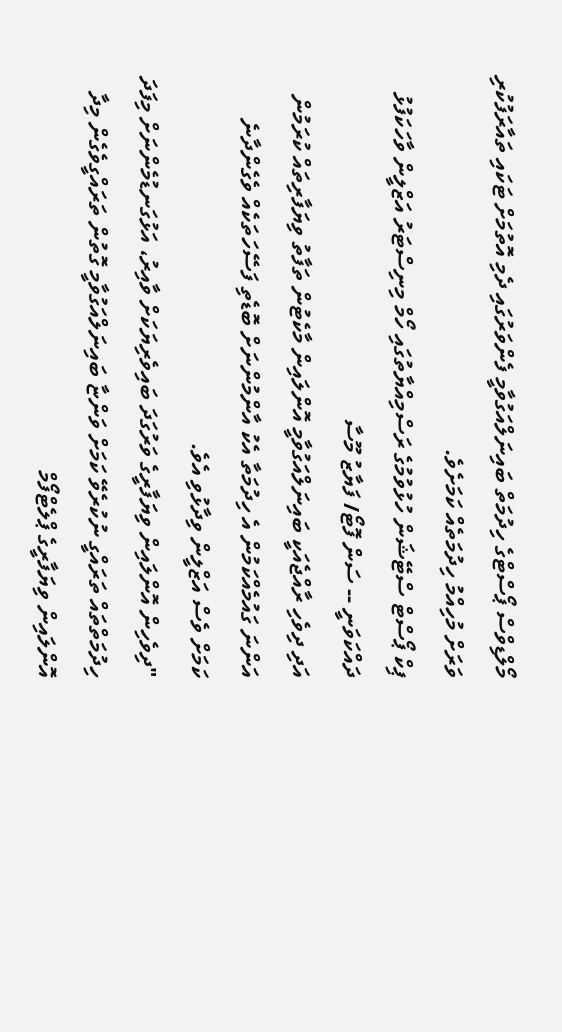މޯލްޑިވްސް ޕޯސްޓްގެ ހިދުމަތް ބައިނަލްއަގުވާމީ ފެންވަރުގައި ދެމި އޮތުމަށް ޓަކައި ތައާރަފުކުރި ވަރަށް މުހިއްމު ހިދުމަތެއް ކަމަށެވެ.
ޕިކް ޕޯސްޓް ސްޓޭޝަން ހުޅުވުމުގެ ރަސްމިއްޔާތުގައި ހޯމް މިނިސްޓަރު އަޒްލީން ވާހަކަފުޅު ދައްކަވަނީ -- ސަން ފޮޓޯ/ ފަޔާޒު މޫސާ
އަދި ދިވެހި ރާއްޖެއަކީ ބައިނަލްއަގުވާމީ އޮންލައިން މާކެޓުން ތަފާތު ވިޔަފާރިތައް ކުރަމުން އަންނަ ގައުމެއްކަމުން އެ ހިދުމަތާ އެކު އާންމުންނަށް ބޮޑެތި ފަސޭހަތަކެއް ވެގެންދާނެ ކަމަށް ވެސް އަޒްލީން ވިދާޅުވި އެވެ.
"ދިވެހިން އޮންލައިން ވިޔަފާރީގެ ވަރުގަދަ ބައިވެރިޔަކަށް ވާއިރު، އަޅުގަނޑުމެންނަށް މިފަދަ ހިދުމަތްތައް ތަރައްގީ ނުކުރެވޭ ކަމަށް ވަންޏާ ބައިނަލްއަގުވާމީ ގޮތުން ތަރައްގީވެގެން މިދާ އޮންލައިން ވިޔަފާރީގެ ޕްލެޓްފޯމް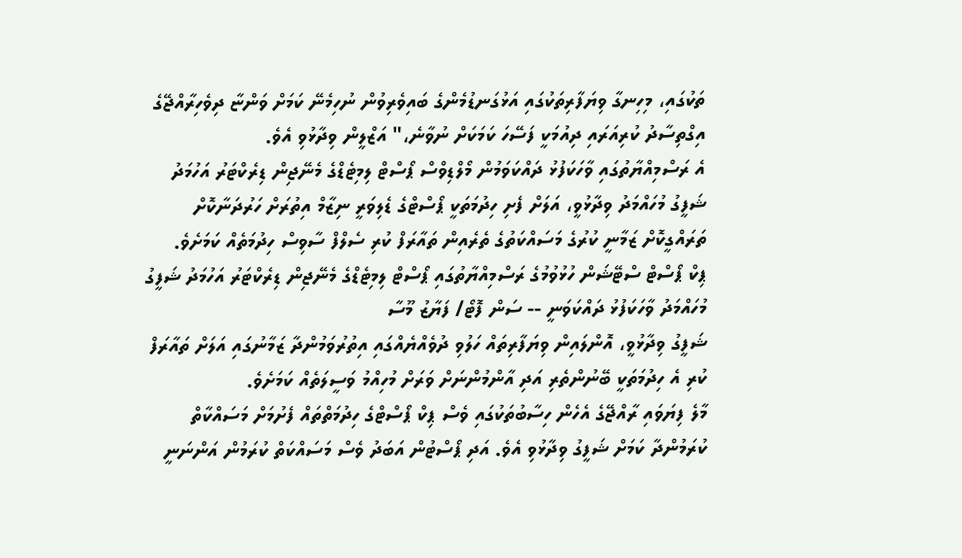ތަކުގައި، މިހިނގާ ވިޔަފާރިތަކުގައި އަޅުގަނޑުމެންގެ ބައިވެރިވުން ނުހިމެނޭ ކަމަށް ވަންޏާ ދިވެހިރާއްޖޭގެ އިގްތިސާދު ކުރިއަރައި ދިއުމަކީ ފަސޭހަ ކަމަކަށް ނުވާނެ،" އަޒްލީން ވިދާޅުވި އެވެ.
އެ ރަސްމިއްޔާތުގައި ވާހަކަފުޅު ދައްކަވަމުން މޯލްޑިވްސް ޕޯސްޓް ލިމިޓެޑްގެ މެނޭޖިން ޑިރެކްޓަރު އަހުމަދު ޝަފީގު މުހައްމަދު ވިދާޅުވީ، އަލަށް ފެށި ހިދުމަތަކީ ޕޯސްޓްގެ ޑެލިވަރީ ނިޒާމް އިތުރަށް ހަރުދަނާކޮށް ތަރައްގީކޮށް ޒަމާނީ ކުރުގެ މަސައްކަތުގެ ތެރެއިން ތައާރަފް ކުރި ސެލްފް ސާވިސް ހިދުމަތެއް ކަމަށެވެ.
ޕިކް ޕޯސްޓް ސްޓޭޝަން ހުޅުވުމުގެ ރަސްމިއްޔާތުގައި ޕޯސްޓް ލިމިޓެޑްގެ މެނޭޖިން ޑިރެކްޓަރު އަހުމަދު ޝަފީގު މުހައްމަދު ވާހަކަފުޅު ދައްކަވަނީ -- ސަން ފޮޓޯ/ ފަޔާޒު މޫސާ
ޝަފީގު ވިދާޅުވީ، އޮންލައިން ވިޔަފާރިތައް ހަލުވި ދުވެއްޔެއްގައި އިތުރުވަމުންދާ ޒަމާނުގައި އަލަށް ތައާރަފް ކުރި އެ ހިދުމަތަކީ ބޭނުންތެރި އަދި އާންމުންނަށް ވަރަށް މުހިއްމު ވަސީލަތެއް ކަމަށެވެ.
މާލެ ފިޔަވައި ރާއްޖޭގެ އެހެން ހިސާބުތަކުގައި ވެސް ޕިކް ޕޯސްޓްގެ ހިދުމަތްތައް ފެށުމަށް މަސައްކާތް ކުރަމުންދާ ކަމަށް ޝަފީގު ވިދާޅުވި އެވެ. އަދި ޕޯސްޓުން އަބަދު ވެސް މަސައްކަތް ކުރަމުން އަންނަނީ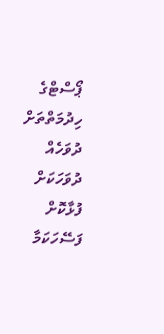ޕޯސްޓްގެ ހިދުމަތްތަށް ދުވަހެއް ދުވަހަކަށް ފުޅާކޮށް ފަސޭހަކަމާ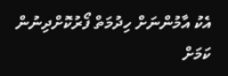އެކު އާމުންނަށް ހިދުމަތް ފޯރުކޮށްދިނުން ކަމަށް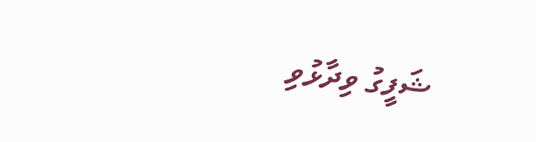ޝަފީގު ވިދާޅުވި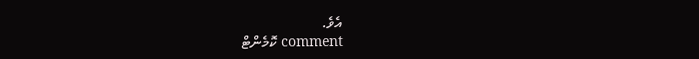އެވެ.
comment ކޮމެންޓް